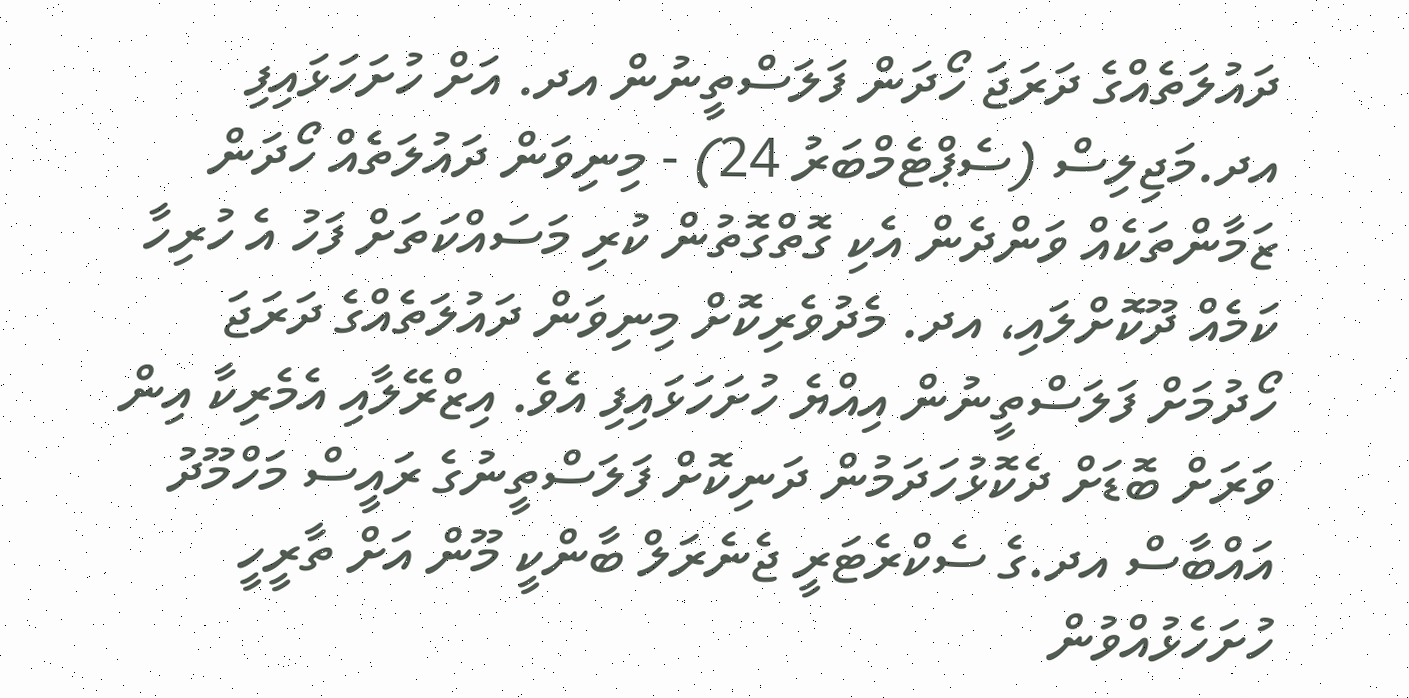ދައުލަތެއްގެ ދަރަޖަ ހޯދަން ފަލަސްތީނުން އދ. އަށް ހުށަހަޅައިފި
އދ.މަޖިލިސް (ސެޕްޓެމްބަރު 24) - މިނިވަން ދައުލަތެއް ހޯދަން ޒަމާންތަކެއް ވަންދެން އެކި ގޮތްގޮތުން ކުރި މަސައްކަތަށް ފަހު އެ ހުރިހާ ކަމެއް ދޫކޮށްލައި، އދ. މެދުވެރިކޮށް މިނިވަން ދައުލަތެއްގެ ދަރަޖަ ހޯދުމަށް ފަލަސްތީނުން އިއްޔެ ހުށަހަޅައިފި އެވެ. އިޒްރޭލާއި އެމެރިކާ އިން ވަރަށް ބޮޑަށް ދެކޮޅުހަދަމުން ދަނިކޮށް ފަލަސްތީނުގެ ރައީސް މަހްމޫދު އައްބާސް އދ.ގެ ސެކްރެޓަރީ ޖެނެރަލް ބާންކީ މޫން އަށް ތާރީހީ ހުށަހެޅުއްވުން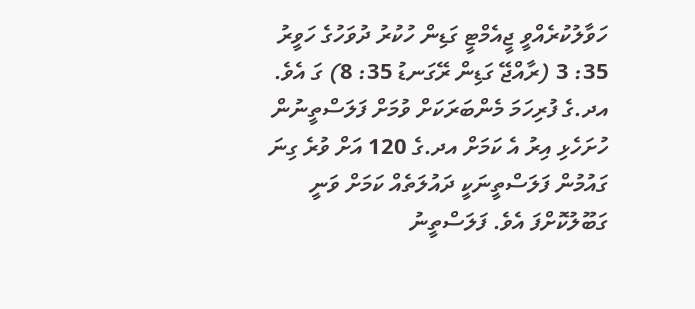ހަވާލުކުރެއްވީ ޖީއެމްޓީ ގަޑިން ހުކުރު ދުވަހުގެ ހަވީރު 35: 3 (ރާއްޖޭ ގަޑިން ރޭގަނޑު 35: 8) ގަ އެވެ. އދ.ގެ ފުރިހަމަ މެންބަރަކަށް ވުމަށް ފަލަސްތީނުން ހުށަހެޅި އިރު އެ ކަމަށް އދ.ގެ 120 އަށް ވުރެ ގިނަ ގައުމުން ފަލަސްތީނަކީ ދައުލަތެއް ކަމަށް ވަނީ ގަބޫލުކޮށްފަ އެވެ. ފަލަސްތީނު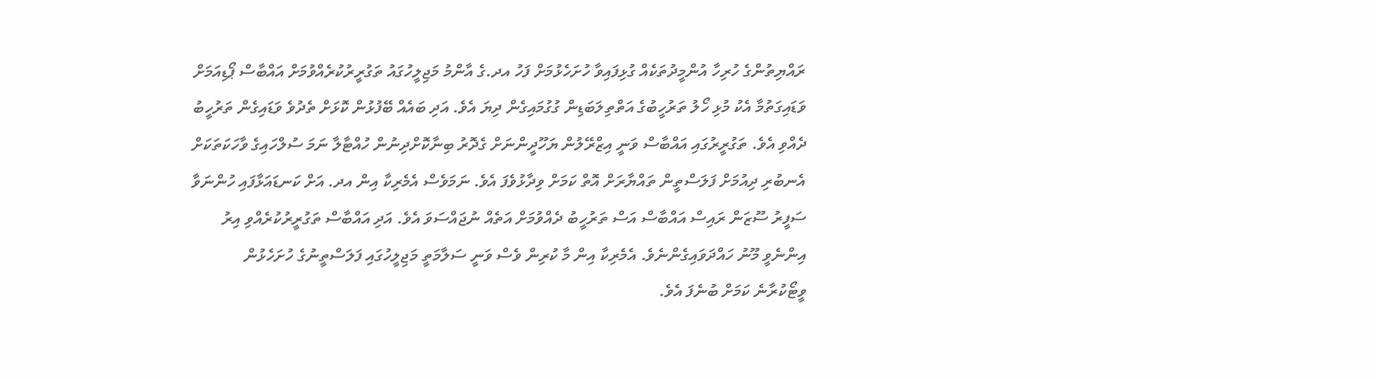ރައްޔިތުންގެ ހުރިހާ އުންމީދުތަކެއް ގުޅިފައިވާ ހުށަހެޅުމަށް ފަހު އދ.ގެ އާންމު މަޖިލީހުގައު ތަގުރީރުކުރެއްވުމަށް އައްބާސް ޕޯޑިއަމަށް ވަޑައިގަތުމާ އެކު މުޅި ހޯލު ތަރުހީބުގެ އަތްތިލަބަޑިން ގުގުމައިގެން ދިޔަ އެވެ. އަދި ބައެއް ބޭފުޅުން ކޮޅަށް ތެދުވެ ވަޑައިގެން ތަރުހީބު ދެއްވި އެވެ. ތަގުރީރުގައި އައްބާސް ވަނީ އިޒްރޭލުން ޔަހޫދީންނަށް ގެދޮރު ބިނާކޮށްދިނުން ހުއްޓާލާ ނަމަ ސުލްހައިގެ ވާހަކަތަކަށް އެނބުރި ދިއުމަށް ފަލަސްތީން ތައްޔާރަށް އޮތް ކަމަށް ވިދާޅުވެފަ އެވެ. ނަމަވެސް އެމެރިކާ އިން އދ. އަށް ކަނޑައަޅާފައި ހުންނަވާ ސަފީރު ސޫޒަން ރައިސް އައްބާސް އަސް ތަރުހީބު ދެއްވުމަށް އަތެއް ނުޖައްސަވަ އެވެ. އަދި އައްބާސް ތަގުރީރުކުރެއްވި އިރު އިންނެވީ މޫނު ހައްދަވައިގެންނެވެ. އެމެރިކާ އިން މާ ކުރިން ވެސް ވަނީ ސަލާމަތީ މަޖިލީހުގައި ފަލަސްތީނުގެ ހުށަހެޅުން ވީޓޯކުރާނެ ކަމަށް ބުނެފަ އެވެ.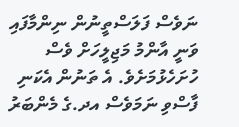ނަވެސް ފަލަސްތީނުން ނިންމާފައި ވަނީ އާންމު މަޖިލީހަށް ވެސް ހުށަހެޅުމަށެވެ. އެ ތަނުން އެކަނި ފާސްވި ނަމަވެސް އދ.ގެ މެންބަރު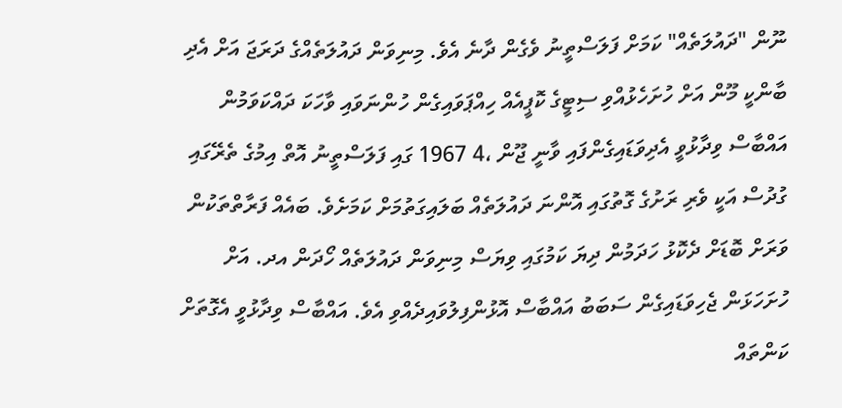ނޫން "ދައުލަތެއް" ކަމަށް ފަލަސްތީނު ވެގެން ދާނެ އެވެ. މިނިވަން ދައުލަތެއްގެ ދަރަޖަ އަށް އެދި ބާންކީ މޫން އަށް ހުށަހެޅުއްވި ސިޓީގެ ކޮޕީއެއް ހިއްޕަވައިގެން ހުންނަވައި ވާހަކަ ދައްކަވަމުން އައްބާސް ވިދާޅުވީ އެދިވަޑައިގެންފައި ވާނީ ޖޫން ،4 1967 ގައި ފަލަސްތީނު އޮތް އިމުގެ ތެރޭގައި ގުދުސް އަކީ ވެރި ރަށުގެ ގޮތުގައި އޮންނަ ދައުލަތެއް ބަލައިގަތުމަށް ކަމަށެވެ. ބައެއް ފަރާތްތަކުން ވަރަށް ބޮޑަށް ދެކޮޅު ހަދަމުން ދިޔަ ކަމުގައި ވިޔަސް މިނިވަން ދައުލަތެއް ހޯދަން އދ. އަށް ހުށަހަޅަން ޖެހިވަޑައިގެން ސަބަބު އައްބާސް އޮޅުންފިލުވައިދެއްވި އެވެ. އައްބާސް ވިދާޅުވީ އެގޮތަށް ކަންތައް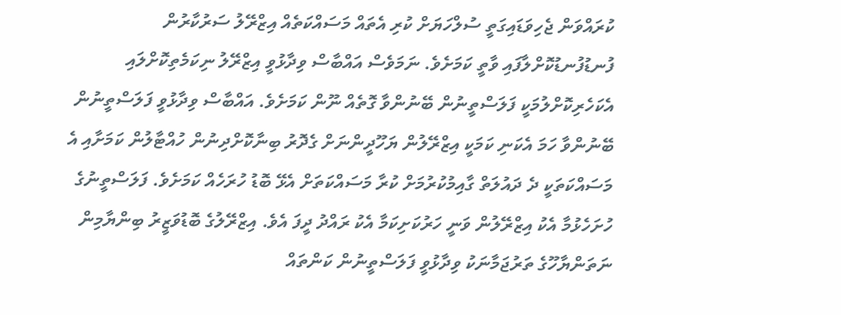ކުރައްވަން ޖެހިވަޑައިގަތީ ސުލްހަޔަށް ކުރި އެތައް މަސައްކަތެއް އިޒްރޭލު ސަރުކާރުން ފުނޑުފުނޑުކޮށްލާފައި ވާތީ ކަމަށެވެ. ނަމަވެސް އައްބާސް ވިދާޅުވީ އިޒްރޭލު ނިކަމެތިކޮށްލައި އެކަހެރިކޮށްލުމަކީ ފަލަސްތީނުން ބޭނުންވާ ގޮތެއް ނޫން ކަމަށެވެ. އައްބާސް ވިދާޅުވީ ފަލަސްތީނުން ބޭނުންވާ ހަމަ އެކަނި ކަމަކީ އިޒްރޭލުން ޔަހޫދީންނަށް ގެދޮރު ބިނާކޮށްދިނުން ހުއްޓާލުން ކަމަށާއި އެ މަސައްކަތަކީ ދެ ދައުލަތް ގާއިމުކުރުމަށް ކުރާ މަސައްކަތަށް އެޅޭ ބޮޑު ހުރަހެއް ކަމަށެވެ. ފަލަސްތީނުގެ ހުށަހެޅުމާ އެކު އިޒްރޭލުން ވަނީ ހަރުކަށިކަމާ އެކު ރައްދު ދީފަ އެވެ. އިޒްރޭލުގެ ބޮޑުވަޒީރު ބިންޔާމިން ނަތަންޔާހޫގެ ތަރުޖަމާނަކު ވިދާޅުވީ ފަލަސްތީނުން ކަންތައް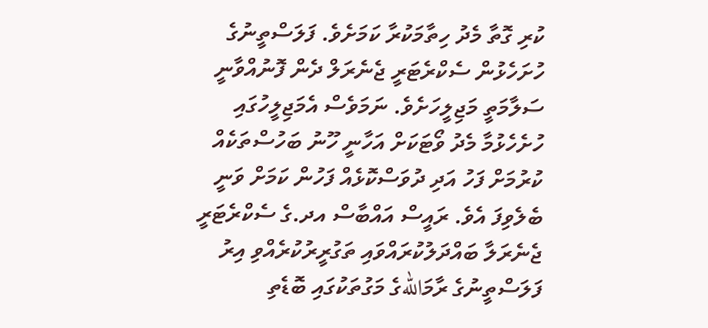ކުރި ގޮތާ މެދު ހިތާމަކުރާ ކަމަށެވެ. ފަލަސްތީނުގެ ހުށަހެޅުން ސެކްރެޓަރީ ޖެނެރަލް ދެން ފޮނުއްވާނީ ސަލާމަތީ މަޖިލީހަށެވެ. ނަމަވެސް އެމަޖިލީހުގައި ހުށެހެޅުމާ މެދު ވޯޓަކަށް އަހާނީ ހޫނު ބަހުސްތަކެއް ކުރުމަށް ފަހު އަދި ދުވަސްކޮޅެއް ފަހުން ކަމަށް ވަނީ ބެލެވިފަ އެވެ. ރައީސް އައްބާސް އދ.ގެ ސެކްރެޓަރީ ޖެނެރަލާ ބައްދަލުކުރައްވައި ތަގުރީރުކުރެއްވި އިރު ފަލަސްތީނުގެ ރާމަاللهގެ މަގުތަކުގައި ބޮޑެތި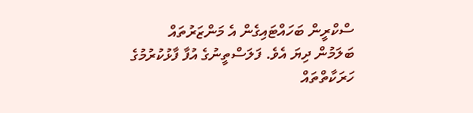ސްކްރީން ބަހައްޓައިގެން އެ މަންޒަރުތައް ބަލަމުން ދިޔަ އެވެ. ފަލަސްތީނުގެ އުފާ ފާޅުކުރުމުގެ ހަރަކާތްތައް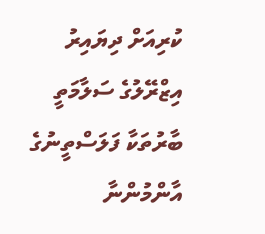ކުރިއަށް ދިޔައިރު އިޒްރޭލުގެ ސަލާމަތީ ބާރުތަކާ ފަލަސްތީނުގެ އާންމުންނާ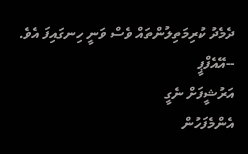ދެމެދު ކުރިމަތިލުންތައް ވެސް ވަނީ ހިނގައިފަ އެވެ. --އޭއެފްޕީ
އަރުޝީފަށް ނެގީ
އެންމެފަހުން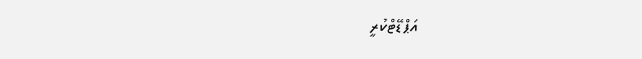އަޕްޑޭޓްކުރީ